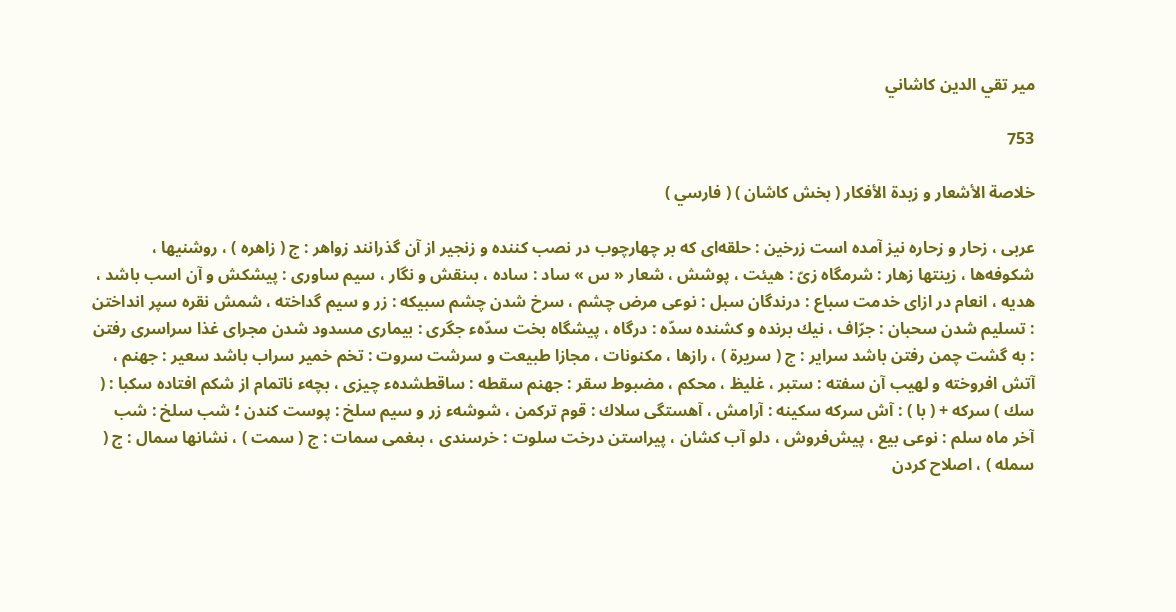مير تقي الدين كاشاني

753

خلاصة الأشعار و زبدة الأفكار ( بخش كاشان ) ( فارسي )

عربى ، زحار و زحاره نيز آمده است زرخين : حلقه‌اى كه بر چهارچوب در نصب كننده و زنجير از آن گذرانند زواهر : ج ( زاهره ) ، روشنيها ، شكوفه‌ها ، زينتها زهار : شرمگاه زىّ : هيئت ، پوشش ، شعار « س » ساد : ساده ، بىنقش و نگار ، سيم ساورى : پيشكش و آن اسب باشد ، هديه ، انعام در ازاى خدمت سباع : درندگان سبل : نوعى مرض چشم ، سرخ شدن چشم سبيكه : زر و سيم گداخته ، شمش نقره سپر انداختن : تسليم شدن سحبان : جرّاف ، نيك برنده و كشنده سدّه : درگاه ، پيشگاه بخت سدّهء جگرى : بيمارى مسدود شدن مجراى غذا سراسرى رفتن : به گشت چمن رفتن باشد سراير : ج ( سريرة ) ، رازها ، مكنونات ، مجازا طبيعت و سرشت سروت : تخم خمير سراب باشد سعير : جهنم ، آتش افروخته و لهيب آن سفته : ستبر ، غليظ ، محكم ، مضبوط سقر : جهنم سقطه : ساقطشدهء چيزى ، بچهء ناتمام از شكم افتاده سكبا : ( سك ) سركه + ( با ) : آش سركه سكينه : آرامش ، آهستگى سلاك : قوم تركمن ، شوشهء زر و سيم سلخ : پوست كندن ؛ شب سلخ : شب آخر ماه سلم : نوعى بيع ، پيش‌فروش ، دلو آب كشان ، پيراستن درخت سلوت : خرسندى ، بىغمى سمات : ج ( سمت ) ، نشانها سمال : ج ( سمله ) ، اصلاح كردن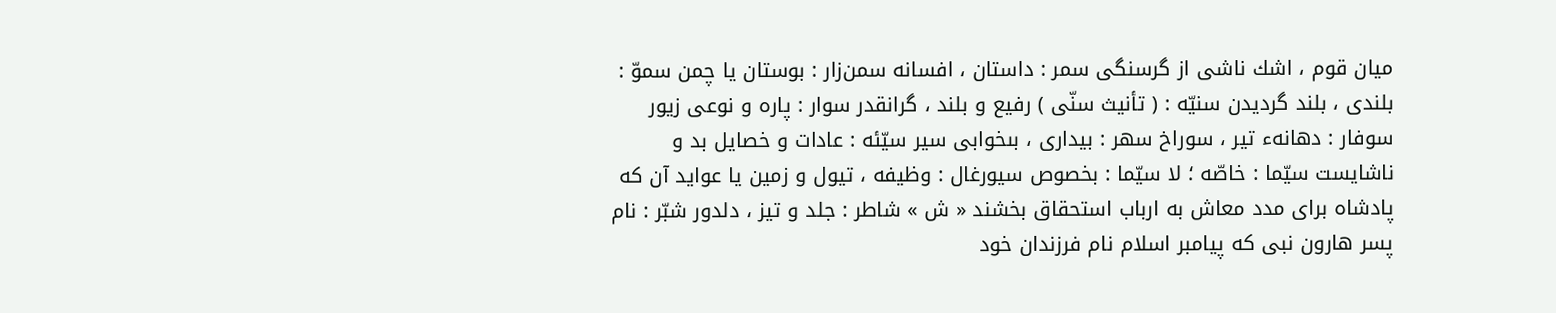ميان قوم ، اشك ناشى از گرسنگى سمر : داستان ، افسانه سمن‌زار : بوستان يا چمن سموّ : بلندى ، بلند گرديدن سنيّه : ( تأنيث سنّى ) رفيع و بلند ، گرانقدر سوار : پاره و نوعى زيور سوفار : دهانهء تير ، سوراخ سهر : بيدارى ، بىخوابى سير سيّئه : عادات و خصايل بد و ناشايست سيّما : خاصّه ؛ لا سيّما : بخصوص سيورغال : وظيفه ، تيول و زمين يا عوايد آن كه پادشاه براى مدد معاش به ارباب استحقاق بخشند « ش » شاطر : جلد و تيز ، دلدور شبّر : نام پسر هارون نبى كه پيامبر اسلام نام فرزندان خود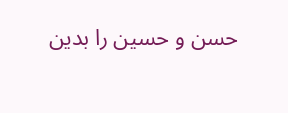حسن و حسين را بدين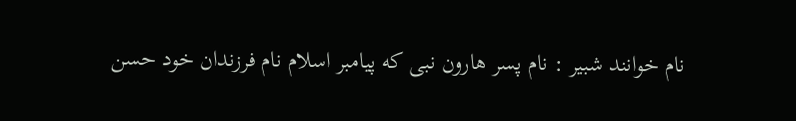نام خوانند شبير : نام پسر هارون نبى كه پيامبر اسلام نام فرزندان خود حسن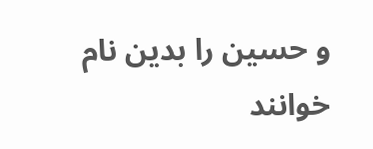و حسين را بدين نام خوانند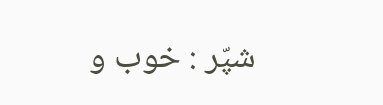شپّر : خوب و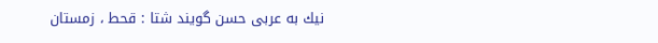نيك به عربى حسن گويند شتا : قحط ، زمستان